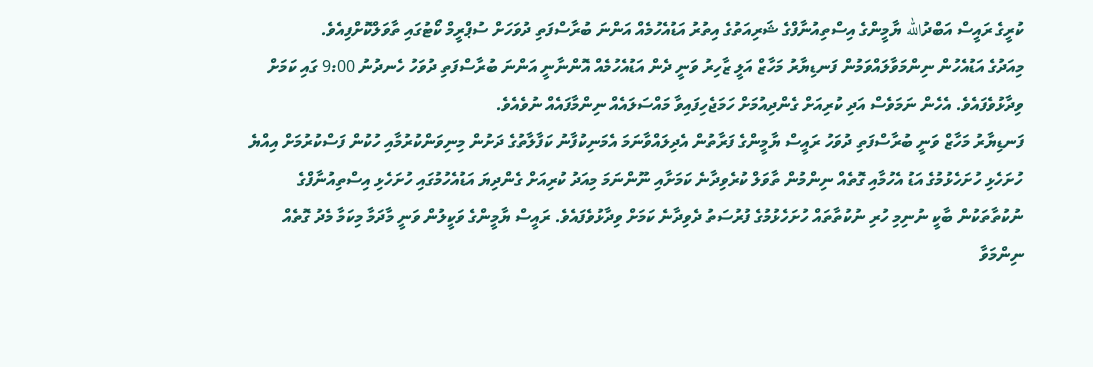ކުރީގެ ރައީސް އަބްދުالله ޔާމީންގެ އިސްތިއުނާފްގެ ޝަރިއަތުގެ އިތުރު އަޑުއެހުމެއް އަންނަ ބުރާސްފަތި ދުވަހަށް ސުޕްރީމް ކޯޓުގައި ތާވަލްކޮށްފިއެވެ.
މިއަދުގެ އަޑުއެހުން ނިންމަވާލައްވަމުން ފަނޑިޔާރު މަހާޒް އަލީ ޒާހިރު ވަނީ ދެން އަޑުއެހުމެއް އޮންނާނީ އަންނަ ބުރާސްފަތި ދުވަހު ހެނދުނު 9:00 ގައި ކަމަށް ވިދާޅުވެފައެވެ. އެހެން ނަމަވެސް އަދި ކުރިއަށް ގެންދިއުމަށް ހަމަޖެހިފައިވާ މައްސަލައެއް ނިންމާފައެއް ނުވެއެވެ.
ފަނޑިޔާރު މަހާޒް ވަނީ ބުރާސްފަތި ދުވަހު ރައީސް ޔާމީންގެ ފަރާތުން އެދިލައްވާނަމަ އެމަނިކުފާނު ކަފާލާތުގެ ދަށުން މިނިވަންކުރުމާއި ހުކުން ފަސްކުރުމަށް އިއްޔެ ހުށަހެޅި ހުށަހެޅުމުގެ އަޑު އެހުމާއި ގޮތެއް ނިންމުން ތާވަލް ކުރެވިދާނެ ކަމަށާއި ނޫންނަމަ މިއަދު ކުރިއަށް ގެންދިޔަ އަޑުއެހުމުގައި ހުށަހެޅި އިސްތިއުނާފްގެ ނުކުތާތަކުން ބާކީ ނުނިމި ހުރި ނުކުތާތައް ހުށަހެޅުމުގެ ފުރުސަތު ދެވިދާނެ ކަމަށް ވިދާޅުވެފައެވެ. ރައީސް ޔާމީންގެ ވަކީލުން ވަނީ މާދަމާ މިކަމާ މެދު ގޮތެއް ނިންމަވާ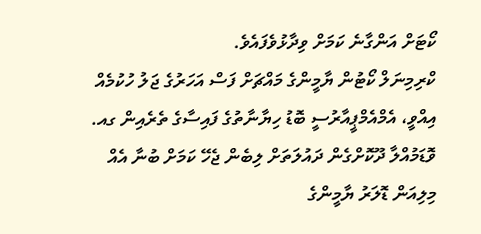ކޯޓަށް އަންގާނެ ކަމަށް ވިދާޅުވެފައެވެ.
ކްރިމިނަލް ކޯޓުން ޔާމީންގެ މައްޗަށް ފަސް އަހަރުގެ ޖަލު ހުކުމެއް އިއްވީ، އެމްއެމްޕީއާރުސީ ބޮޑު ހިޔާނާތުގެ ފައިސާގެ ތެރެއިން ގއ. ވޮޑަމުއްލާ ދޫކޮށްގެން ދައުލަތަށް ލިބެން ޖެހޭ ކަމަށް ބުނާ އެއް މިލިއަން ޑޮލަރު ޔާމީންގެ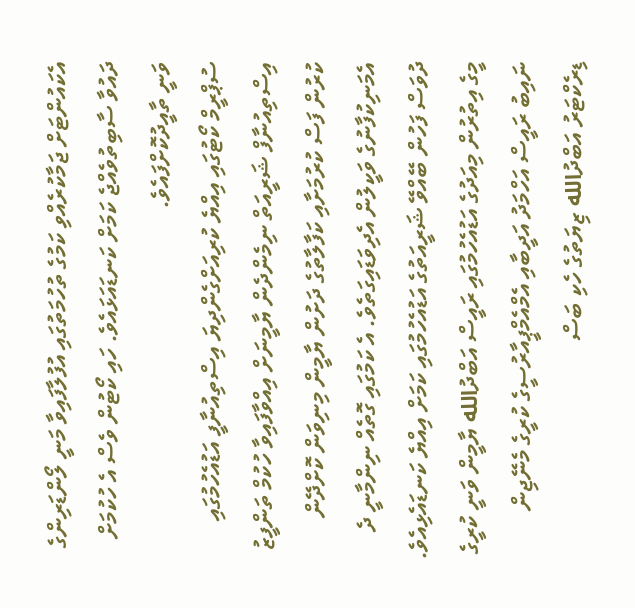އެކައުންޓަށް ޖަމާކުރެއްވި ކަމުގެ ތުހުމަތުގައި އުފުލާފައިވާ މަނީ ލޯންޑަރިންގެ ދައުވާ ސާބިތުވެއްޖެ ކަމަށް ކަނޑައަޅައެވެ. ހައި ކޯޓުން ވެސް އެ ހުކުމަށް ވަނީ ތާއީދުކޮށްފައެވެ.
ސުޕްރީމް ކޯޓުގައި އިއްޔެ ކުރިއަށްގެންދިޔަ އިސްތިއުނާފީ އަޑުއެހުމުގައި އިސްތިއުނާފް ޝަރީއަތް ނިމެންދެން ޔާމީނަށް އިއްވާފައިވާ ހުކުމް ތަންފީޒު ކުރުން ފަސް ކުރުމަށާއި ކަފާލާތުގެ ދަށުން ޔާމީން މިނިވަން ކޮށްދޭން އެމަނިކުފާނުގެ ވަކީލުން އެދިވަޑައިގަތެވެ. އެ ކަމުގައި ގޮތެއް ނިންމާނީ ދެ ދުވަސް ފަހުން ބޭއްވޭ ޝަރީއަތުގެ އަޑުއެހުމުގައި ކަމަށް އިއްޔެ ކަނޑައެޅިއެވެ.
މީގެ އިތުރުން މިއަދުގެ އަޑުއެހުމުގައި ރައީސް އަބްދުالله ޔާމީން ވަނީ ކުރީގެ ނައިބު ރައީސް އަހްމަދު އަދީބާއި އެމްއެމްޕީއާރުސީގެ ކުރީގެ މެނޭޖިން ޑިރެކްޓަރު އަބްދުالله ޒިޔަތުގެ ހެކި ބަސް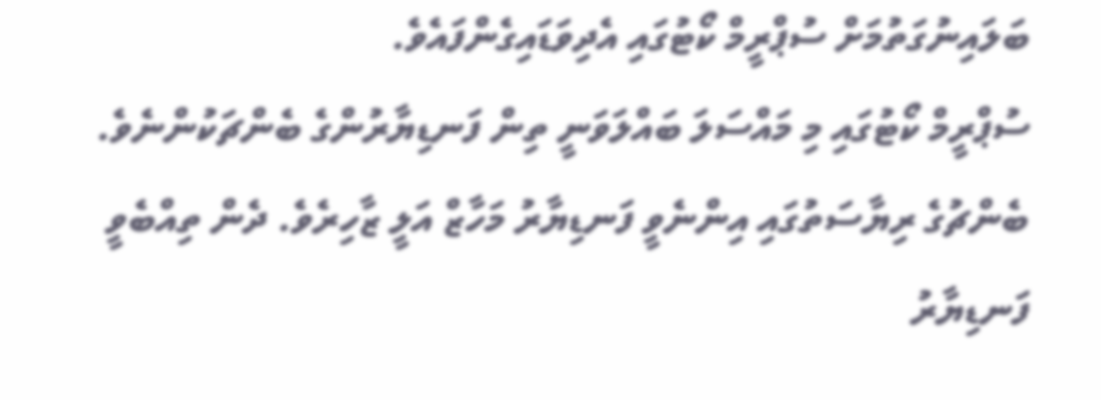ބަލައިނުގަތުމަށް ސުޕްރީމް ކޯޓުގައި އެދިވަޑައިގެންފައެވެ.
ސުޕްރީމް ކޯޓުގައި މި މައްސަލަ ބައްލަވަނީ ތިން ފަނޑިޔާރުންގެ ބެންޗަކުންނެވެ. ބެންޗުގެ ރިޔާސަތުގައި އިންނެވީ ފަނޑިޔާރު މަހާޒް އަލީ ޒާހިރެވެ. ދެން ތިއްބެވީ ފަނޑިޔާރު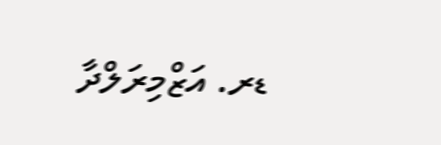ޑރ. އަޒްމިރަލްދާ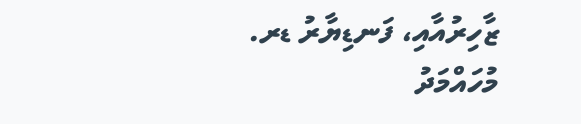ޒާހިރުއާއި، ފަނޑިޔާރު ޑރ. މުހައްމަދު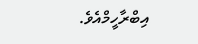އިބްރާހީމްއެވެ.